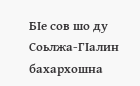БIе сов шо ду Соьлжа-ГIалин бахархошна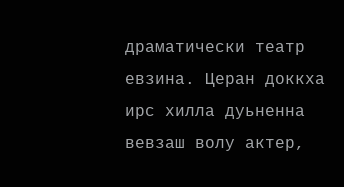драматически театр евзина. Церан доккха ирс хилла дуьненна вевзаш волу актер,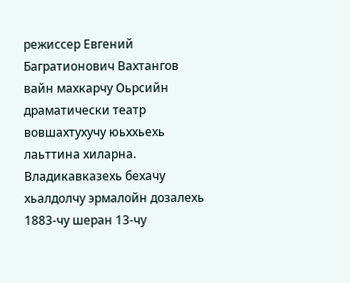режиссер Евгений Багратионович Вахтангов вайн махкарчу Оьрсийн драматически театр вовшахтухучу юьххьехь лаьттина хиларна. Владикавказехь бехачу хьалдолчу эрмалойн дозалехь 1883-чу шеран 13-чу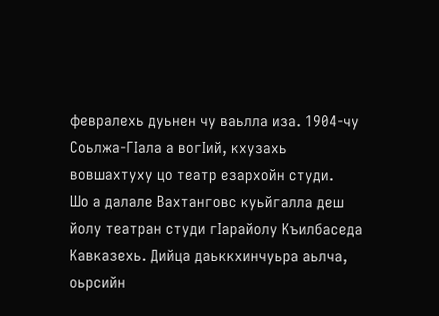февралехь дуьнен чу ваьлла иза. 1904-чу Соьлжа-ГIала а вогIий, кхузахь вовшахтуху цо театр езархойн студи.
Шо а далале Вахтанговс куьйгалла деш йолу театран студи гIарайолу Къилбаседа Кавказехь. Дийца даьккхинчуьра аьлча, оьрсийн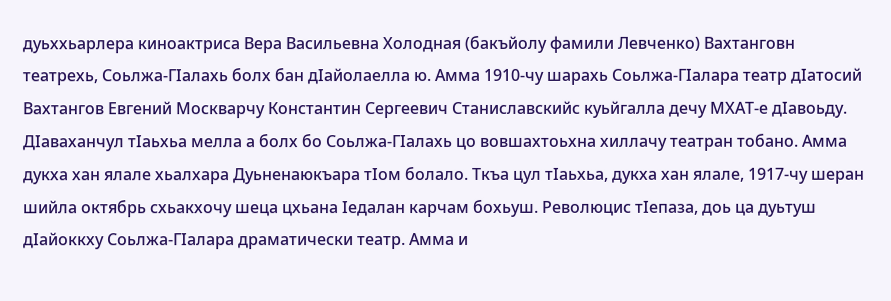дуьххьарлера киноактриса Вера Васильевна Холодная (бакъйолу фамили Левченко) Вахтанговн театрехь, Соьлжа-ГIалахь болх бан дIайолаелла ю. Амма 1910-чу шарахь Соьлжа-ГIалара театр дIатосий Вахтангов Евгений Москварчу Константин Сергеевич Станиславскийс куьйгалла дечу МХАТ-е дIавоьду. ДIаваханчул тIаьхьа мелла а болх бо Соьлжа-ГIалахь цо вовшахтоьхна хиллачу театран тобано. Амма дукха хан ялале хьалхара Дуьненаюкъара тIом болало. Ткъа цул тIаьхьа, дукха хан ялале, 1917-чу шеран шийла октябрь схьакхочу шеца цхьана Iедалан карчам бохьуш. Революцис тIепаза, доь ца дуьтуш дIайоккху Соьлжа-ГIалара драматически театр. Амма и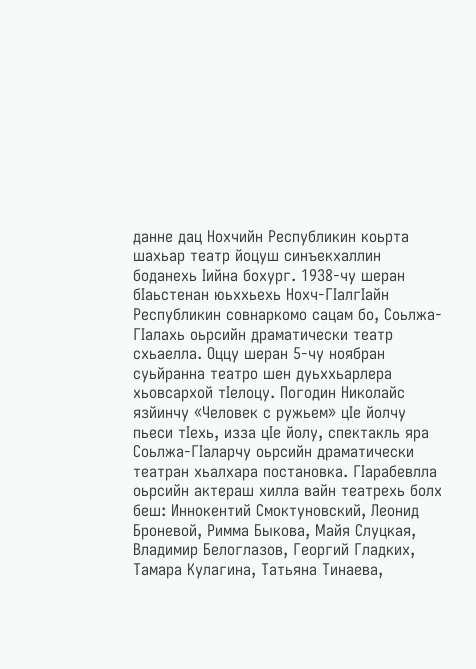данне дац Нохчийн Республикин коьрта шахьар театр йоцуш синъекхаллин боданехь Iийна бохург. 1938-чу шеран бIаьстенан юьххьехь Нохч-ГIалгIайн Республикин совнаркомо сацам бо, Соьлжа-ГIалахь оьрсийн драматически театр схьаелла. Оццу шеран 5-чу ноябран суьйранна театро шен дуьххьарлера хьовсархой тIелоцу. Погодин Николайс язйинчу «Человек с ружьем» цIе йолчу пьеси тIехь, изза цIе йолу, спектакль яра Соьлжа-ГIаларчу оьрсийн драматически театран хьалхара постановка. ГIарабевлла оьрсийн актераш хилла вайн театрехь болх беш: Иннокентий Смоктуновский, Леонид Броневой, Римма Быкова, Майя Слуцкая, Владимир Белоглазов, Георгий Гладких, Тамара Кулагина, Татьяна Тинаева,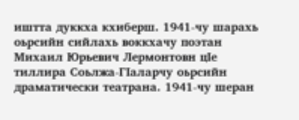иштта дуккха кхиберш. 1941-чу шарахь оьрсийн сийлахь воккхачу поэтан Михаил Юрьевич Лермонтовн цIе тиллира Соьлжа-ГIаларчу оьрсийн драматически театрана. 1941-чу шеран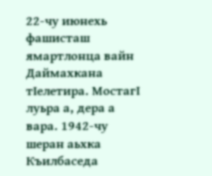22-чу июнехь фашисташ ямартлонца вайн Даймахкана тIелетира. МостагI луьра а, дера а вара. 1942-чу шеран аьхка Къилбаседа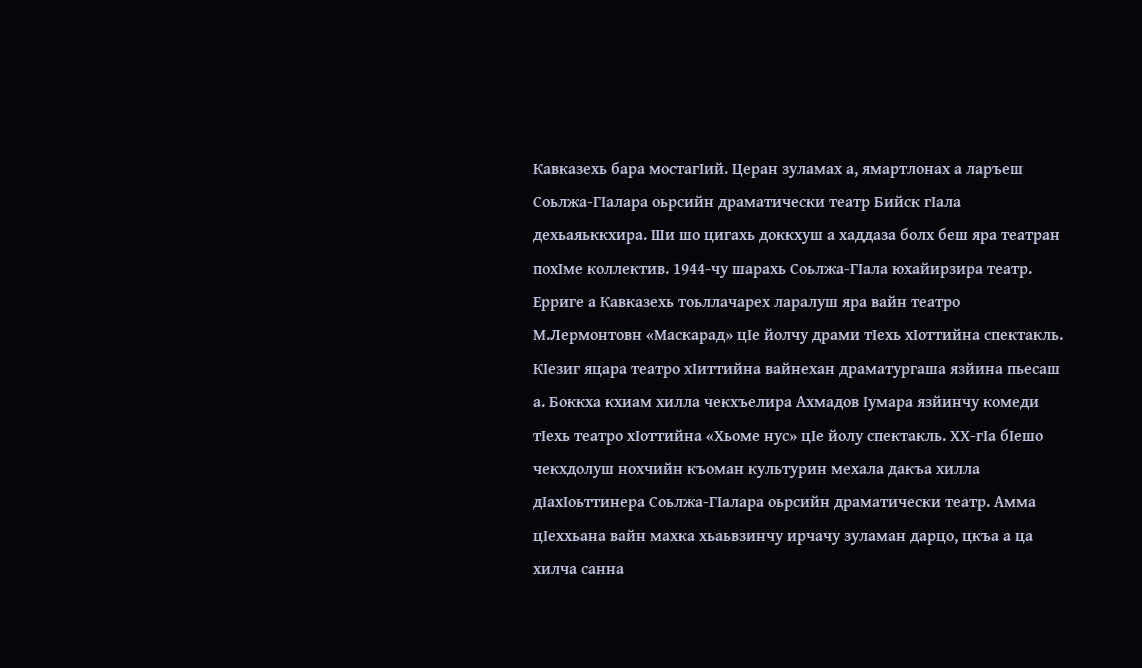Кавказехь бара мостагIий. Церан зуламах а, ямартлонах а ларъеш Соьлжа-ГIалара оьрсийн драматически театр Бийск гIала дехьаяьккхира. Ши шо цигахь доккхуш а хаддаза болх беш яра театран похIме коллектив. 1944-чу шарахь Соьлжа-ГIала юхайирзира театр. Ерриге а Кавказехь тоьллачарех ларалуш яра вайн театро М.Лермонтовн «Маскарад» цIе йолчу драми тIехь хIоттийна спектакль. КIезиг яцара театро хIиттийна вайнехан драматургаша язйина пьесаш а. Боккха кхиам хилла чекхъелира Ахмадов Iумара язйинчу комеди тIехь театро хIоттийна «Хьоме нус» цIе йолу спектакль. ХХ-гIа бIешо чекхдолуш нохчийн къоман культурин мехала дакъа хилла дIахIоьттинера Соьлжа-ГIалара оьрсийн драматически театр. Амма цIеххьана вайн махка хьаьвзинчу ирчачу зуламан дарцо, цкъа а ца хилча санна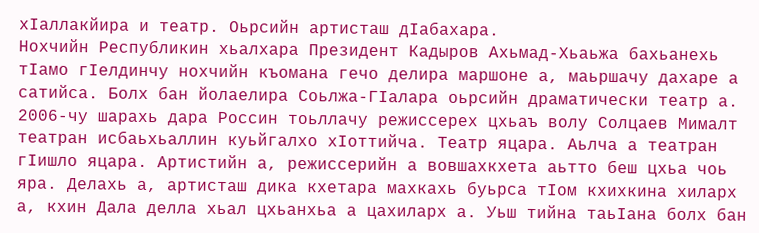хIаллакйира и театр. Оьрсийн артисташ дIабахара.
Нохчийн Республикин хьалхара Президент Кадыров Ахьмад-Хьаьжа бахьанехь тIамо гIелдинчу нохчийн къомана гечо делира маршоне а, маьршачу дахаре а сатийса. Болх бан йолаелира Соьлжа-ГIалара оьрсийн драматически театр а. 2006-чу шарахь дара Россин тоьллачу режиссерех цхьаъ волу Солцаев Мималт театран исбаьхьаллин куьйгалхо хIоттийча. Театр яцара. Аьлча а театран гIишло яцара. Артистийн а, режиссерийн а вовшахкхета аьтто беш цхьа чоь яра. Делахь а, артисташ дика кхетара махкахь буьрса тIом кхихкина хиларх а, кхин Дала делла хьал цхьанхьа а цахиларх а. Уьш тийна таьIана болх бан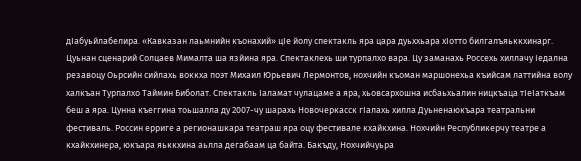дIабуьйлабелира. «Кавказан лаьмнийн къонахий» цIе йолу спектакль яра цара дуьххьара хIотто билгалъяьккхинарг. Цуьнан сценарий Солцаев Мималта ша язйина яра. Спектаклехь ши турпалхо вара. Цу заманахь Россехь хиллачу Iедална резавоцу Оьрсийн сийлахь воккха поэт Михаил Юрьевич Лермонтов, нохчийн къоман маршонехьа къийсам латтийна волу халкъан Турпалхо Таймин Биболат. Спектакль Iаламат чулацаме а яра, хьовсархошна исбаьхьалин ницкъаца тIеIаткъам беш а яра. Цунна къеггина тоьшалла ду 2007-чу шарахь Новочеркасск гIалахь хилла Дуьненаюкъара театральни фестиваль. Россин ерриге а регионашкара театраш яра оцу фестивале кхайкхина. Нохчийн Республикерчу театре а кхайкхинера, юкъара яьккхина аьлла дегабаам ца байта. Бакъду, Нохчийчуьра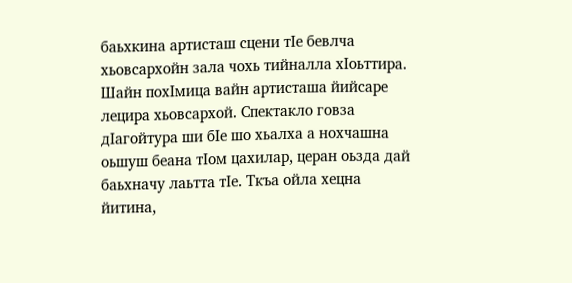баьхкина артисташ сцени тIе бевлча хьовсархойн зала чохь тийналла хIоьттира. Шайн похIмица вайн артисташа йийсаре лецира хьовсархой. Спектакло говза дIагойтура ши бIе шо хьалха а нохчашна оьшуш беана тIом цахилар, церан оьзда дай баьхначу лаьтта тIе. Ткъа ойла хецна йитина,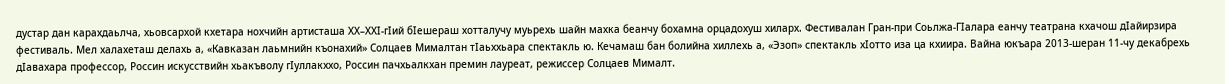дустар дан карахдаьлча, хьовсархой кхетара нохчийн артисташа ХХ–ХХI-гIий бIешераш хотталучу муьрехь шайн махка беанчу бохамна орцадохуш хиларх. Фестивалан Гран-при Соьлжа-ГIалара еанчу театрана кхачош дIайирзира фестиваль. Мел халахеташ делахь а, «Кавказан лаьмнийн къонахий» Солцаев Мималтан тIаьххьара спектакль ю. Кечамаш бан болийна хиллехь а, «Эзоп» спектакль хIотто иза ца кхиира. Вайна юкъара 2013-шеран 11-чу декабрехь дIавахара профессор, Россин искусствийн хьакъволу гIуллакххо, Россин пачхьалкхан премин лауреат, режиссер Солцаев Мималт.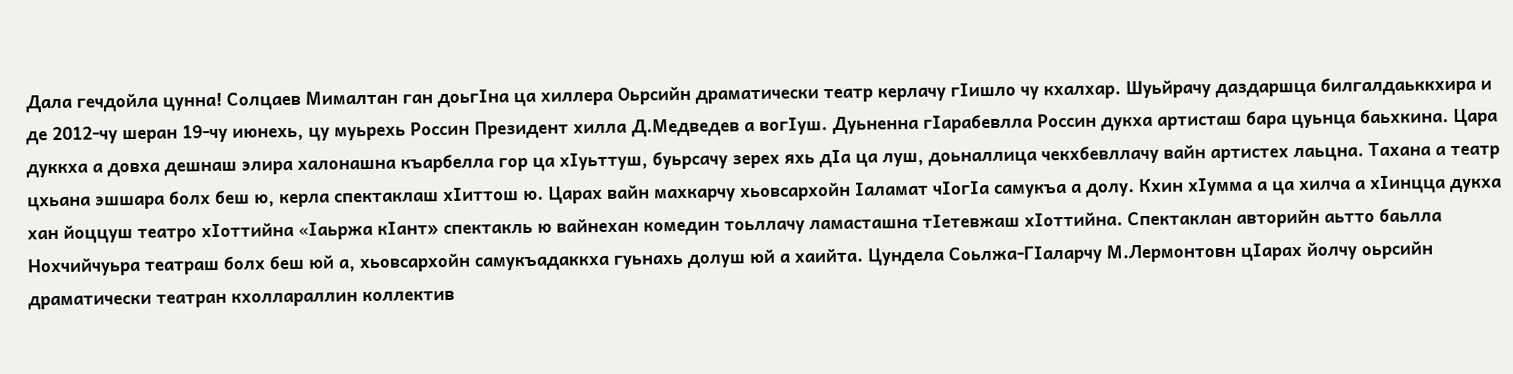Дала гечдойла цунна! Солцаев Мималтан ган доьгIна ца хиллера Оьрсийн драматически театр керлачу гIишло чу кхалхар. Шуьйрачу даздаршца билгалдаьккхира и де 2012-чу шеран 19-чу июнехь, цу муьрехь Россин Президент хилла Д.Медведев а вогIуш. Дуьненна гIарабевлла Россин дукха артисташ бара цуьнца баьхкина. Цара дуккха а довха дешнаш элира халонашна къарбелла гор ца хIуьттуш, буьрсачу зерех яхь дIа ца луш, доьналлица чекхбевллачу вайн артистех лаьцна. Тахана а театр цхьана эшшара болх беш ю, керла спектаклаш хIиттош ю. Царах вайн махкарчу хьовсархойн Iаламат чIогIа самукъа а долу. Кхин хIумма а ца хилча а хIинцца дукха хан йоццуш театро хIоттийна «Iаьржа кIант» спектакль ю вайнехан комедин тоьллачу ламасташна тIетевжаш хIоттийна. Спектаклан авторийн аьтто баьлла Нохчийчуьра театраш болх беш юй а, хьовсархойн самукъадаккха гуьнахь долуш юй а хаийта. Цундела Соьлжа-ГIаларчу М.Лермонтовн цIарах йолчу оьрсийн драматически театран кхоллараллин коллектив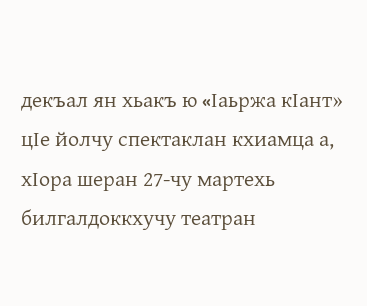декъал ян хьакъ ю «Iаьржа кIант» цIе йолчу спектаклан кхиамца а, хIора шеран 27-чу мартехь билгалдоккхучу театран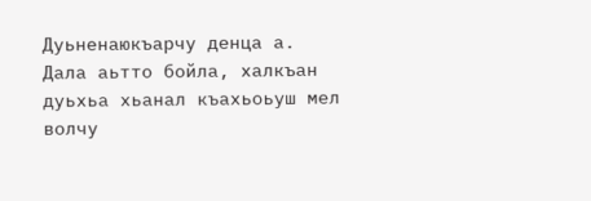Дуьненаюкъарчу денца а. Дала аьтто бойла, халкъан дуьхьа хьанал къахьоьуш мел волчу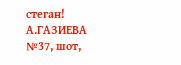стеган!
А.ГАЗИЕВА
№37, шот,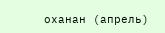оханан (апрель)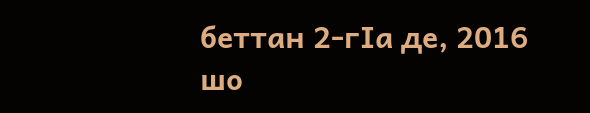беттан 2-гIа де, 2016 шо